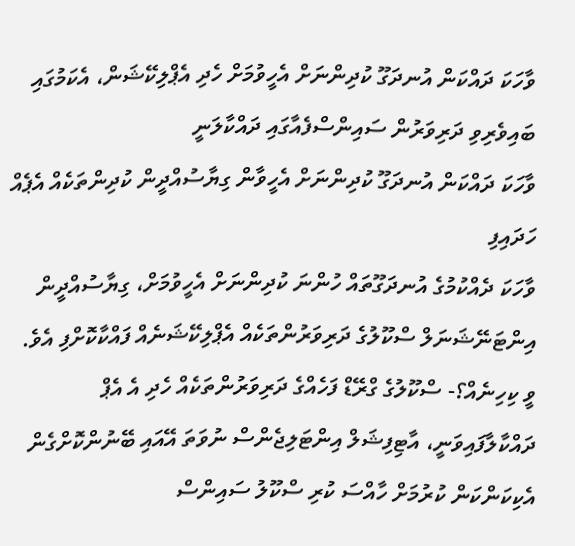ވާހަކަ ދައްކަން އުނދަގޫ ކުދިންނަށް އެހީވުމަށް ހެދި އެޕްލިކޭޝަން، އެކަމުގައި ބައިވެރިވި ދަރިވަރުން ސައިންސްފެއާގައި ދައްކާލަނީ
ވާހަކަ ދައްކަން އުނދަގޫ ކުދިންނަށް އެހީވާން ގިޔާސުއްދީން ކުދިންތަކެއް އެޕެއް ހަދައިފި
ވާހަކަ ދެއްކުމުގެ އުނދަގޫތައް ހުންނަ ކުދިންނަށް އެހީވުމަށް، ގިޔާސުއްދީން އިންޓަނޭޝަނަލް ސްކޫލުގެ ދަރިވަރުންތަކެއް އެޕްލިކޭޝަނެއް ފައްކާކޮށްފި އެވެ.
ވީ ކިހިނެއް؟- ސްކޫލުގެ ގްރޭޑް ފަހެއްގެ ދަރިވަރުންތަކެއް ހެދި އެ އެޕް ދައްކާލާފައިވަނީ، އާޓިފިޝަލް އިންޓަލިޖެންސް ނުވަތަ އޭއައި ބޭނުންކޮށްގެން އެކިކަންކަން ކުރުމަށް ހާއްސަ ކުރި ސްކޫލު ސައިންސް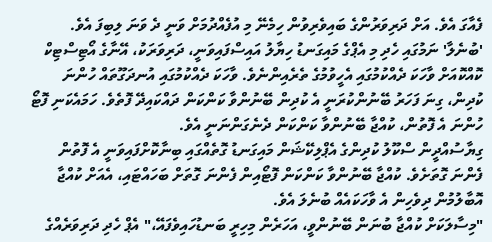ފެއާގަ އެވެ. އަށް ދަރިވަރުންގެ ބައިވެރިވުން ހިމެނޭ މި އުފެއްދުމަށް ވަނީ ދެ ވަނަ ލިބިފަ އެވެ.
'ބުނެލާ' ނަމުގައި ހެދި މި އެޕްގެ މައިގަނޑު ހިޔާލު އައިސްފައިވަނީ، ދަރިވަރަކު، އޭނާގެ އޯޓިސްޓިކް ކޮއްކޮއަށް ވާހަކަ ދެއްކުމުގައި އެހީވުމުގެ ތެރެއިންނެވެ. ވާހަކަ ދެއްކުމުގައި އުނދަގޫތައް ހުންނަ ކުދިން، ގިނަ ފަހަރު ބޭނުންކުރަނީ އެ ކުދިން ބޭނުންވާ ކަންކަން ދައްކައިދޭ ފޮތެވެ. ހަމައެކަނި ފޮޓޯ ހުންނަ އެ ފޮތުން، ކުއްޖާ ބޭނުންވާ ކަންކަން ދެނެގަންނަނީ އެވެ.
ގިޔާސުއްދީން ސްކޫލު ކުދިންގެ އެޕްލިކޭޝަން މައިގަނޑު ގޮތެއްގައި ބިނާކޮށްފައިވަނީ އެ ފޮތުން ފެންނަ ގޮތަށެވެ. ކުއްޖާ ބޭނުންވާ ކަންކަން ފޮޓޯއިން ފެންނަ ގޮތަށް ބަހައްޓައި، އެއަށް ކުއްޖާ އޮބާލުމުން ދިވެހިން އެ ވާހަކައެއް ބުނެލަ އެވެ.
"މިސާލަކަށް ކުއްޖާ ބުނަން ބޭނުންވީ، އަހަރެން މިހިރީ ބަނޑުހައިވެފައޭ،" އެޕް ހެދި ދަރިވަރެއްގެ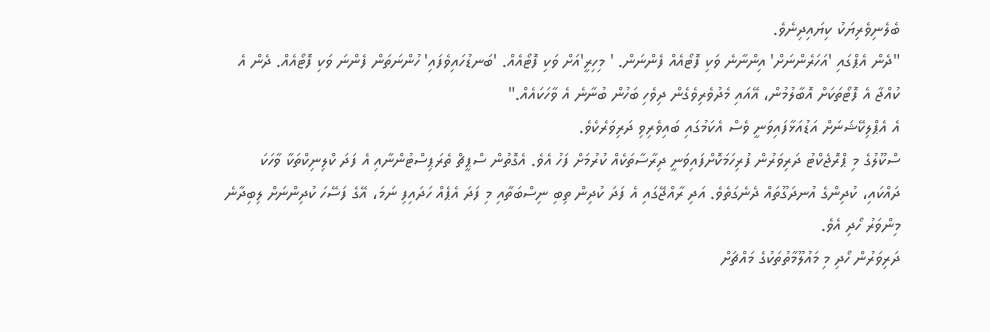ބެލެނިވެރިޔަކު ކިޔައިދިނެވެ.
"ދެން އެޕްގައި 'އަހަރެންނަށް' އިންނާނެ ވަކި ފޮޓޯއެއް ފެންނަން. ' މިހިރީ'އަށް ވަކި ފޮޓޯއެއް. 'ބަނޑުހައިވެފައި' ހުންނަތަން ފެންނަ ވަކި ފޮޓޯއެއް. ދެން އެ ކުއްޖާ އެ ފޮޓޯތަކަށް އޮބާލުމުން، އޭއައި މެދުވެރިވެގެން ދިވެހި ބަހުން ބުނާނެ އެ ވާހަކައެއް."
އެ އެޕްލިކޭޝަނަށް އަޑުއަޅާފައިވަނީ ވެސް އެކަމުގައި ބައިވެރިވި ދަރިވަރެކެވެ.
ސްކޫލުގެ މި ޕްރޮޖެކްޓު ދަރިވަރުން ފުރިހަމަކޮށްފައިވަނީ ދިރާސާތަކެއް ކުރުމަށް ފަހު އެވެ. އެގޮތުން ސްޕީޗް ތެރަޕިސްޓުންނާއި އެ ފަދަ ކްލިނިކްތަކާ ވާހަކަ ދައްކައި، ކުދިންގެ އުނދަގޫތައް ދެނެގަތެވެ. އަދި ރާއްޖޭގައި އެ ފަދަ ކުދިން ތިބި ނިސްބަތާއި މި ފަދަ އެޕެއް ހަދައިފި ނަމަ، އޭގެ ފަސޭހަ ކުދިންނަށް ލިބިދާނެ މިންވަރު ހޯދި އެވެ.
ދަރިވަރުން ހޯދި މި މައުލޫމާތުތަކުގެ މައްޗަށް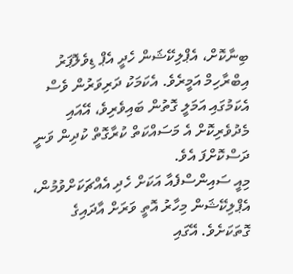ބިނާކޮށް، އެޕްލިކޭޝަން ހެދީ އެޕް ޑިވެލޮޕަރު އިބްރާހިމް އަމީރެވެ. އެކަމަކު ދަރިވަރުން ވެސް އެކަމުގައި އަމަލީ ގޮތުން ބައިވެރިވެ، އޭއައި މެދުވެރިކޮށް އެ މަސައްކަތް ކުރާގޮތް ކުދިން ވަނީ ދަސްކޮށްފަ އެވެ.
މިއީ ސައިންސްފެއާ އަކަށް ހެދި އެއްޗަކަށްވުމުން، އެޕްލިކޭޝަން މިހާރު އޮތީ ވަރަށް އާދައިގެ ގޮތަކަށެވެ. އޭގައި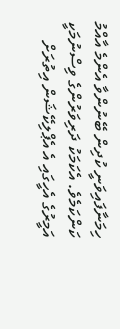ހިމަނާފައިވަނީ ކުދިން ބޭނުންވާ އެންމެ އާއްމު ކަންކަމެވެ. އެކަމަކު ދަރިވަރުންގެ ވިސްނުމަކީ އަމީރުގެ އެހީގައި އެ އެޕްލިކޭޝަން އިތުރަށް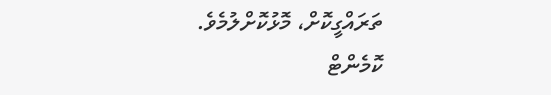ތަރައްގީކޮށް، މޮޅުކޮށްލުމެވެ.
ކޮމެންޓް